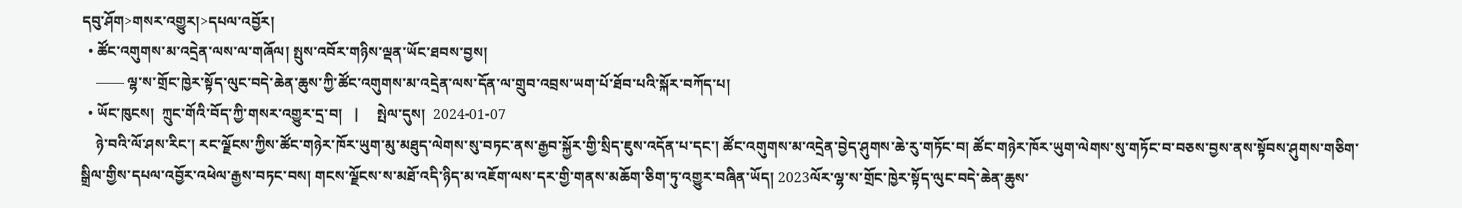དབུ་ཤོག>གསར་འགྱུར།>དཔལ་འབྱོར།
  • ཚོང་འགུགས་མ་འདྲེན་ལས་ལ་གཞོལ། སྤུས་འབོར་གཉིས་ལྡན་ཡོང་ཐབས་བྱས།
    —— ལྷ་ས་གྲོང་ཁྱེར་སྟོད་ལུང་བདེ་ཆེན་ཆུས་ཀྱི་ཚོང་འགུགས་མ་འདྲེན་ལས་དོན་ལ་གྲུབ་འབྲས་ཡག་པོ་ཐོབ་པའི་སྐོར་བཀོད་པ།
  • ཡོང་ཁུངས།  ཀྲུང་གོའི་བོད་ཀྱི་གསར་འགྱུར་དྲ་བ།   |     སྤེལ་དུས།  2024-01-07
    ཉེ་བའི་ལོ་ཤས་རིང་། རང་ལྗོངས་ཀྱིས་ཚོང་གཉེར་ཁོར་ཡུག་མུ་མཐུད་ལེགས་སུ་བཏང་ནས་རྒྱབ་སྐྱོར་གྱི་སྲིད་ཇུས་འདོན་པ་དང་། ཚོང་འགུགས་མ་འདྲེན་བྱེད་ཤུགས་ཆེ་རུ་གཏོང་བ། ཚོང་གཉེར་ཁོར་ཡུག་ལེགས་སུ་གཏོང་བ་བཅས་བྱས་ནས་སྟོབས་ཤུགས་གཅིག་སྒྲིལ་གྱིས་དཔལ་འབྱོར་འཕེལ་རྒྱས་བཏང་བས། གངས་ལྗོངས་ས་མཐོ་འདི་ཉིད་མ་འཇོག་ལས་དར་གྱི་གནས་མཆོག་ཅིག་ཏུ་འགྱུར་བཞིན་ཡོད། 2023ལོར་ལྷ་ས་གྲོང་ཁྱེར་སྟོད་ལུང་བདེ་ཆེན་ཆུས་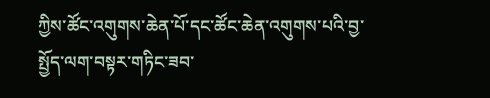ཀྱིས་ཚོང་འགུགས་ཆེན་པོ་དང་ཚོང་ཆེན་འགུགས་པའི་བྱ་སྤྱོད་ལག་བསྟར་གཏིང་ཟབ་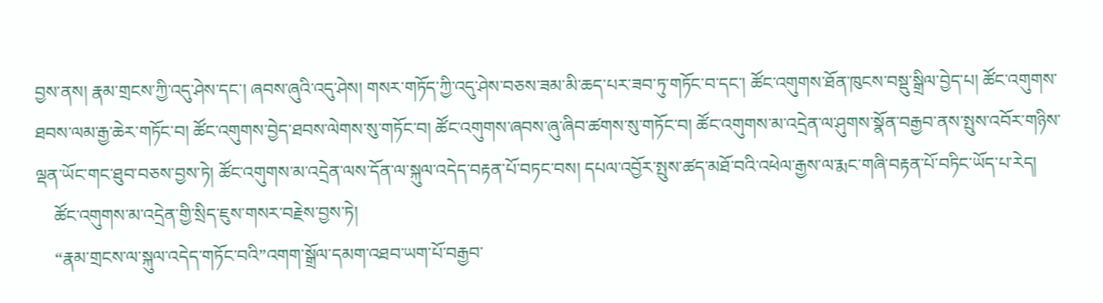བྱས་ནས། རྣམ་གྲངས་ཀྱི་འདུ་ཤེས་དང་། ཞབས་ཞུའི་འདུ་ཤེས། གསར་གཏོད་ཀྱི་འདུ་ཤེས་བཅས་ཟམ་མི་ཆད་པར་ཟབ་ཏུ་གཏོང་བ་དང་། ཚོང་འགུགས་ཐོན་ཁུངས་བསྡུ་སྒྲིལ་བྱེད་པ། ཚོང་འགུགས་ཐབས་ལམ་རྒྱ་ཆེར་གཏོང་བ། ཚོང་འགུགས་བྱེད་ཐབས་ལེགས་སུ་གཏོང་བ། ཚོང་འགུགས་ཞབས་ཞུ་ཞིབ་ཚགས་སུ་གཏོང་བ། ཚོང་འགུགས་མ་འདྲེན་ལ་ཤུགས་སྣོན་བརྒྱབ་ནས་སྤུས་འབོར་གཉིས་ལྡན་ཡོང་གང་ཐུབ་བཅས་བྱས་ཏེ། ཚོང་འགུགས་མ་འདྲེན་ལས་དོན་ལ་སྐུལ་འདེད་བརྟན་པོ་བཏང་བས། དཔལ་འབྱོར་སྤུས་ཚད་མཐོ་བའི་འཕེལ་རྒྱས་ལ་རྨང་གཞི་བརྟན་པོ་བཏིང་ཡོད་པ་རེད།
    ཚོང་འགུགས་མ་འདྲེན་གྱི་སྲིད་ཇུས་གསར་བརྗེས་བྱས་ཏེ།
    “རྣམ་གྲངས་ལ་སྐུལ་འདེད་གཏོང་བའི”འགག་སྒྲོལ་དམག་འཐབ་ཡག་པོ་བརྒྱབ་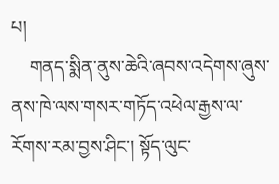པ།
    གནད་སྨིན་ནུས་ཆེའི་ཞབས་འདེགས་ཞུས་ནས་ཁེ་ལས་གསར་གཏོད་འཕེལ་རྒྱས་ལ་རོགས་རམ་བྱས་ཤིང་། སྟོད་ལུང་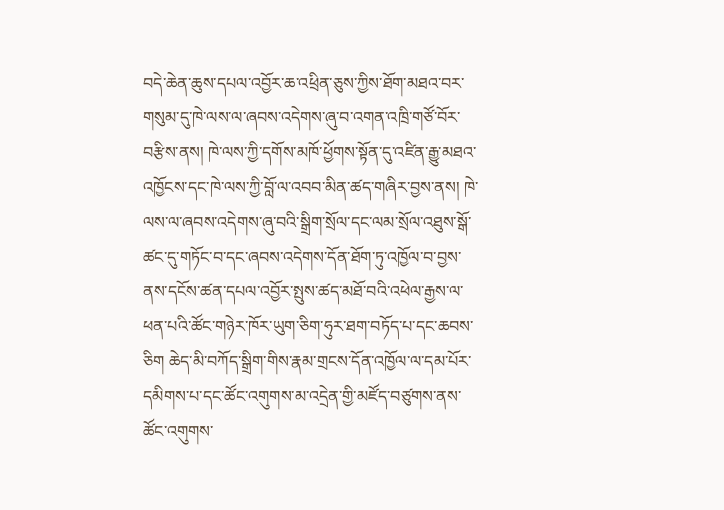བདེ་ཆེན་ཆུས་དཔལ་འབྱོར་ཆ་འཕྲིན་ཅུས་ཀྱིས་ཐོག་མཐའ་བར་གསུམ་དུ་ཁེ་ལས་ལ་ཞབས་འདེགས་ཞུ་བ་འགན་འཁྲི་གཙོ་བོར་བརྩིས་ནས། ཁེ་ལས་ཀྱི་དགོས་མཁོ་ཕྱོགས་སྟོན་དུ་འཛིན་རྒྱུ་མཐའ་འཁྱོངས་དང་ཁེ་ལས་ཀྱི་བློ་ལ་འབབ་མིན་ཚད་གཞིར་བྱས་ནས། ཁེ་ལས་ལ་ཞབས་འདེགས་ཞུ་བའི་སྒྲིག་སྲོལ་དང་ལམ་སྲོལ་འཐུས་སྒོ་ཚང་དུ་གཏོང་བ་དང་ཞབས་འདེགས་དོན་ཐོག་ཏུ་འཁྱོལ་བ་བྱས་ནས་དངོས་ཚན་དཔལ་འབྱོར་སྤུས་ཚད་མཐོ་བའི་འཕེལ་རྒྱས་ལ་ཕན་པའི་ཚོང་གཉེར་ཁོར་ཡུག་ཅིག་ཧུར་ཐག་བཏོད་པ་དང་ཆབས་ཅིག ཆེད་མི་བཀོད་སྒྲིག་གིས་རྣམ་གྲངས་དོན་འཁྱོལ་ལ་དམ་པོར་དམིགས་པ་དང་ཚོང་འགུགས་མ་འདྲེན་གྱི་མཛོད་བཙུགས་ནས་ཚོང་འགུགས་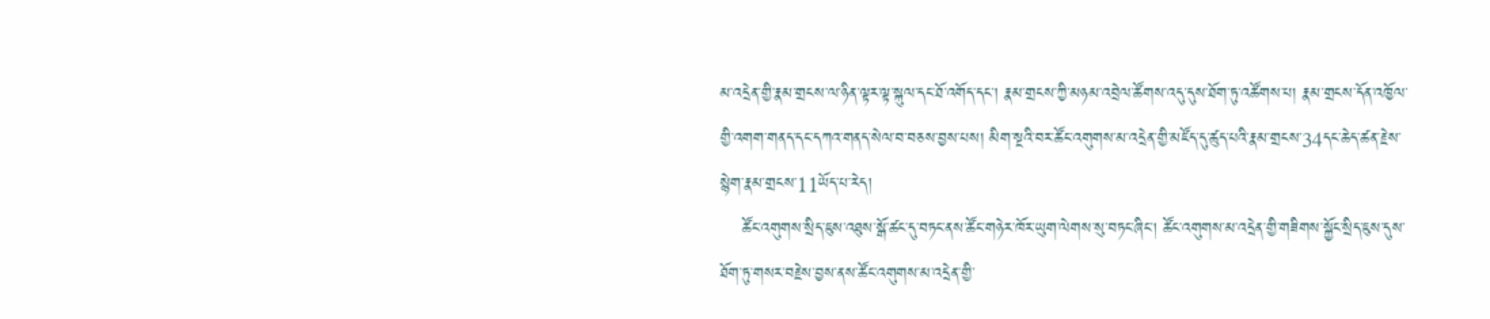མ་འདྲེན་གྱི་རྣམ་གྲངས་ལ་ཉིན་ལྟར་ལྟ་སྐུལ་དང་ཐོ་འགོད་དང་། རྣམ་གྲངས་ཀྱི་མཉམ་འབྲེལ་ཚོགས་འདུ་དུས་ཐོག་ཏུ་འཚོགས་པ། རྣམ་གྲངས་དོན་འཁྱོལ་གྱི་འགག་གནད་དང་དཀའ་གནད་སེལ་བ་བཅས་བྱས་པས། མིག་སྔའི་བར་ཚོང་འགུགས་མ་འདྲེན་གྱི་མཛོད་དུ་ཚུད་པའི་རྣམ་གྲངས་34དང་ཆེད་ཚན་རྗེས་སྙེག་རྣམ་གྲངས་11ཡོད་པ་རེད།
    ཚོང་འགུགས་སྲིད་ཇུས་འཐུས་སྒོ་ཚང་དུ་བཏང་ནས་ཚོང་གཉེར་ཁོར་ཡུག་ལེགས་སུ་བཏང་ཞིང་། ཚོང་འགུགས་མ་འདྲེན་གྱི་གཟིགས་སྐྱོང་སྲིད་ཇུས་དུས་ཐོག་ཏུ་གསར་བརྗེས་བྱས་ནས་ཚོང་འགུགས་མ་འདྲེན་གྱི་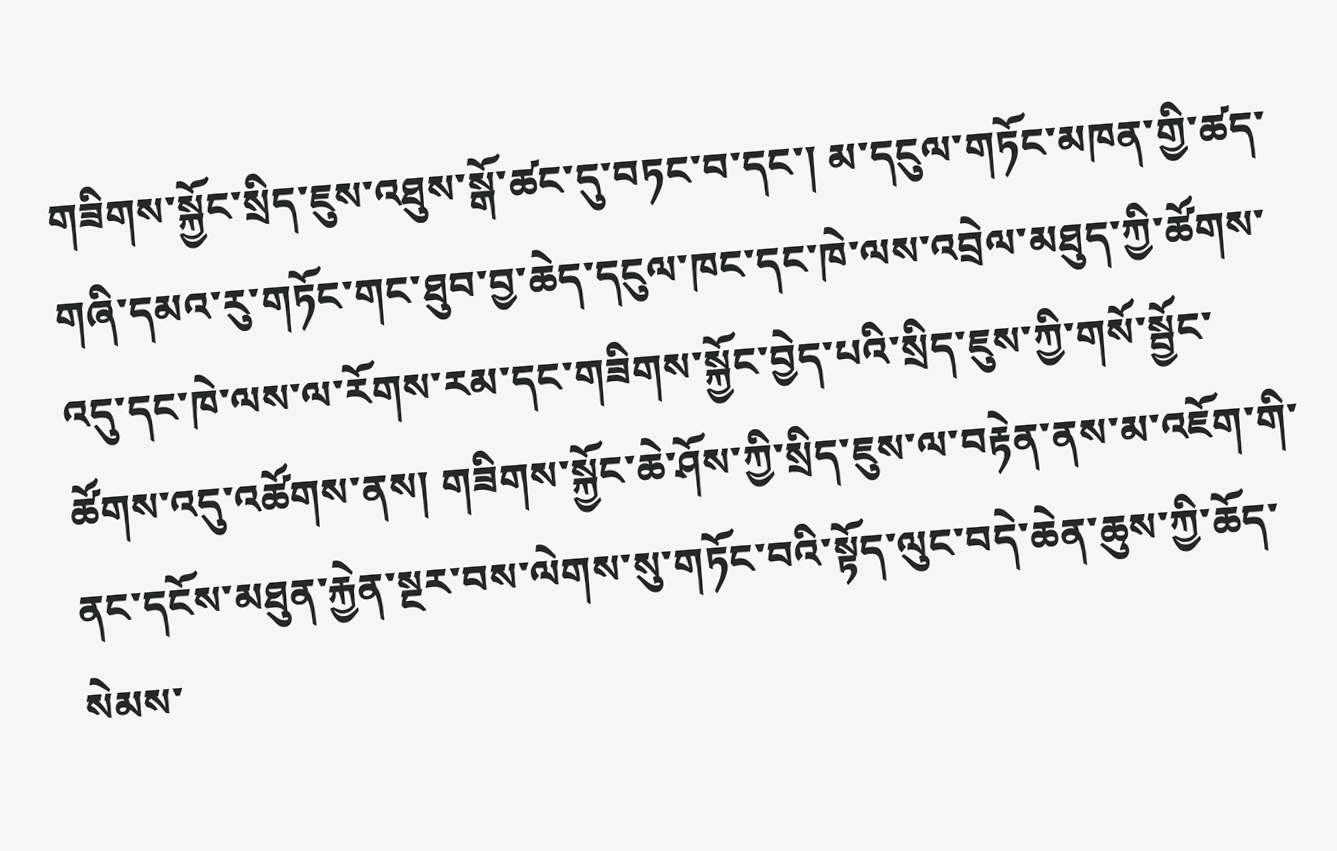གཟིགས་སྐྱོང་སྲིད་ཇུས་འཐུས་སྒོ་ཚང་དུ་བཏང་བ་དང་། མ་དངུལ་གཏོང་མཁན་གྱི་ཚད་གཞི་དམའ་རུ་གཏོང་གང་ཐུབ་བྱ་ཆེད་དངུལ་ཁང་དང་ཁེ་ལས་འབྲེལ་མཐུད་ཀྱི་ཚོགས་འདུ་དང་ཁེ་ལས་ལ་རོགས་རམ་དང་གཟིགས་སྐྱོང་བྱེད་པའི་སྲིད་ཇུས་ཀྱི་གསོ་སྦྱོང་ཚོགས་འདུ་འཚོགས་ནས། གཟིགས་སྐྱོང་ཆེ་ཤོས་ཀྱི་སྲིད་ཇུས་ལ་བརྟེན་ནས་མ་འཇོག་གི་ནང་དངོས་མཐུན་རྐྱེན་སྔར་བས་ལེགས་སུ་གཏོང་བའི་སྟོད་ལུང་བདེ་ཆེན་ཆུས་ཀྱི་ཆོད་སེམས་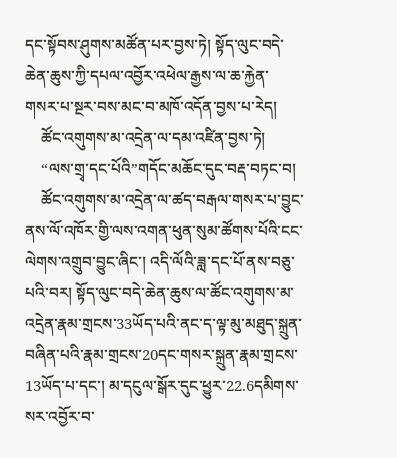དང་སྟོབས་ཤུགས་མཚོན་པར་བྱས་ཏེ། སྟོད་ལུང་བདེ་ཆེན་ཆུས་ཀྱི་དཔལ་འབྱོར་འཕེལ་རྒྱས་ལ་ཆ་རྐྱེན་གསར་པ་སྔར་བས་མང་བ་མཁོ་འདོན་བྱས་པ་རེད།
    ཚོང་འགུགས་མ་འདྲེན་ལ་དམ་འཛིན་བྱས་ཏེ།
    “ལས་གྲྭ་དང་པོའི”གདོང་མཆོང་དུང་བརྡ་བཏང་བ།
    ཚོང་འགུགས་མ་འདྲེན་ལ་ཚད་བརྒལ་གསར་པ་བྱུང་ནས་ལོ་འཁོར་གྱི་ལས་འགན་ཕུན་སུམ་ཚོགས་པོའི་ངང་ལེགས་འགྲུབ་བྱུང་ཞིང་། འདི་ལོའི་ཟླ་དང་པོ་ནས་བཅུ་པའི་བར། སྟོད་ལུང་བདེ་ཆེན་ཆུས་ལ་ཚོང་འགུགས་མ་འདྲེན་རྣམ་གྲངས་33ཡོད་པའི་ནང་ད་ལྟ་མུ་མཐུད་སྐྲུན་བཞིན་པའི་རྣམ་གྲངས་20དང་གསར་སྐྲུན་རྣམ་གྲངས་13ཡོད་པ་དང་། མ་དངུལ་སྒོར་དུང་ཕྱུར་22.6དམིགས་སར་འབྱོར་བ་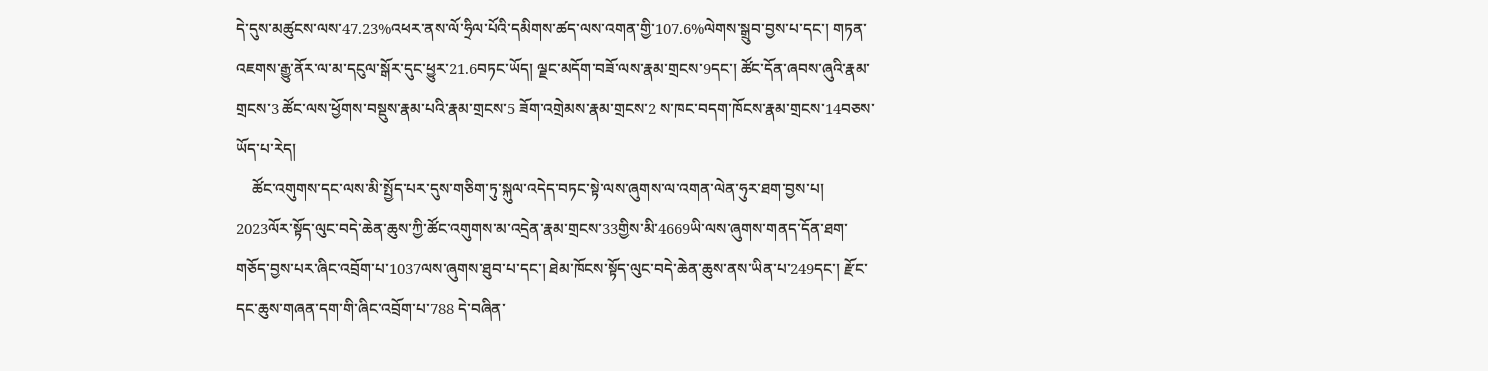དེ་དུས་མཚུངས་ལས་47.23%འཕར་ནས་ལོ་ཧྲིལ་པོའི་དམིགས་ཚད་ལས་འགན་གྱི་107.6%ལེགས་སྒྲུབ་བྱས་པ་དང་། གཏན་འཇགས་རྒྱུ་ནོར་ལ་མ་དངུལ་སྒོར་དུང་ཕྱུར་21.6བཏང་ཡོད། ལྗང་མདོག་བཟོ་ལས་རྣམ་གྲངས་9དང་། ཚོང་དོན་ཞབས་ཞུའི་རྣམ་གྲངས་3 ཚོང་ལས་ཕྱོགས་བསྡུས་རྣམ་པའི་རྣམ་གྲངས་5 ཟོག་འགྲེམས་རྣམ་གྲངས་2 ས་ཁང་བདག་ཁོངས་རྣམ་གྲངས་14བཅས་ཡོད་པ་རེད།
    ཚོང་འགུགས་དང་ལས་མི་སྤྱོད་པར་དུས་གཅིག་ཏུ་སྐུལ་འདེད་བཏང་སྟེ་ལས་ཞུགས་ལ་འགན་ལེན་ཧུར་ཐག་བྱས་པ། 2023ལོར་སྟོད་ལུང་བདེ་ཆེན་ཆུས་ཀྱི་ཚོང་འགུགས་མ་འདྲེན་རྣམ་གྲངས་33གྱིས་མི་4669ཡི་ལས་ཞུགས་གནད་དོན་ཐག་གཅོད་བྱས་པར་ཞིང་འབྲོག་པ་1037ལས་ཞུགས་ཐུབ་པ་དང་། ཐེམ་ཁོངས་སྟོད་ལུང་བདེ་ཆེན་ཆུས་ནས་ཡིན་པ་249དང་། རྫོང་དང་ཆུས་གཞན་དག་གི་ཞིང་འབྲོག་པ་788 དེ་བཞིན་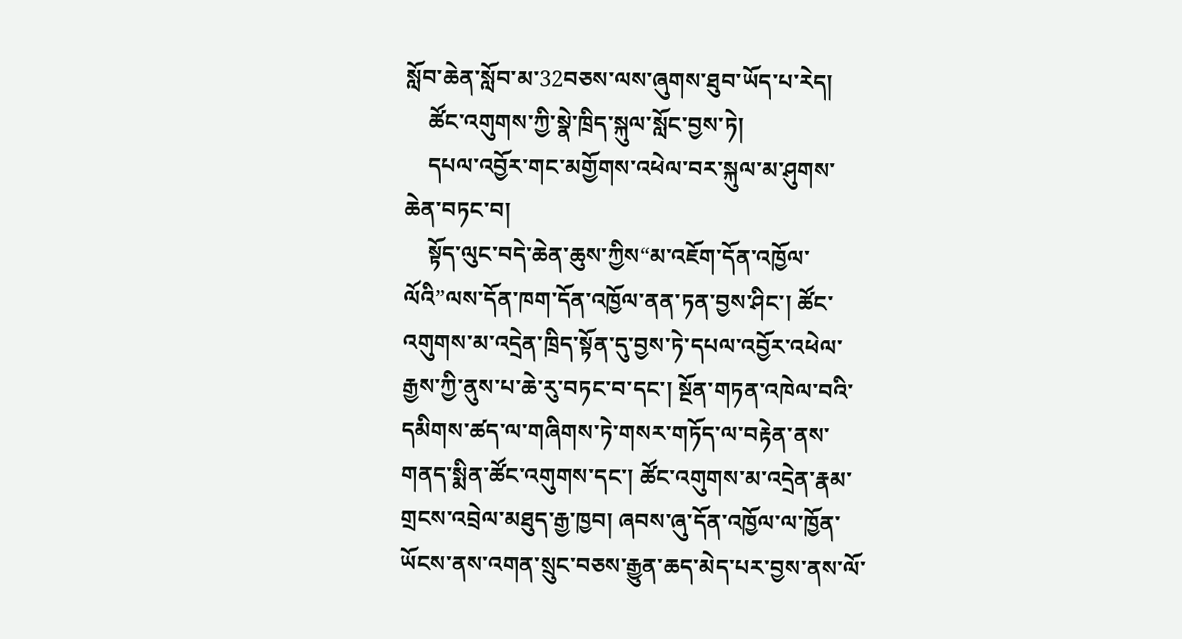སློབ་ཆེན་སློབ་མ་32བཅས་ལས་ཞུགས་ཐུབ་ཡོད་པ་རེད།
    ཚོང་འགུགས་ཀྱི་སྣེ་ཁྲིད་སྐུལ་སློང་བྱས་ཏེ།
    དཔལ་འབྱོར་གང་མགྱོགས་འཕེལ་བར་སྐུལ་མ་ཤུགས་ཆེན་བཏང་བ།
    སྟོད་ལུང་བདེ་ཆེན་ཆུས་ཀྱིས“མ་འཇོག་དོན་འཁྱོལ་ལོའི”ལས་དོན་ཁག་དོན་འཁྱོལ་ནན་ཏན་བྱས་ཤིང་། ཚོང་འགུགས་མ་འདྲེན་ཁྲིད་སྟོན་དུ་བྱས་ཏེ་དཔལ་འབྱོར་འཕེལ་རྒྱས་ཀྱི་ནུས་པ་ཆེ་རུ་བཏང་བ་དང་། སྔོན་གཏན་འཁེལ་བའི་དམིགས་ཚད་ལ་གཞིགས་ཏེ་གསར་གཏོད་ལ་བརྟེན་ནས་གནད་སྨིན་ཚོང་འགུགས་དང་། ཚོང་འགུགས་མ་འདྲེན་རྣམ་གྲངས་འབྲེལ་མཐུད་རྒྱ་ཁྱབ། ཞབས་ཞུ་དོན་འཁྱོལ་ལ་ཁྱོན་ཡོངས་ནས་འགན་སྲུང་བཅས་རྒྱུན་ཆད་མེད་པར་བྱས་ནས་ལོ་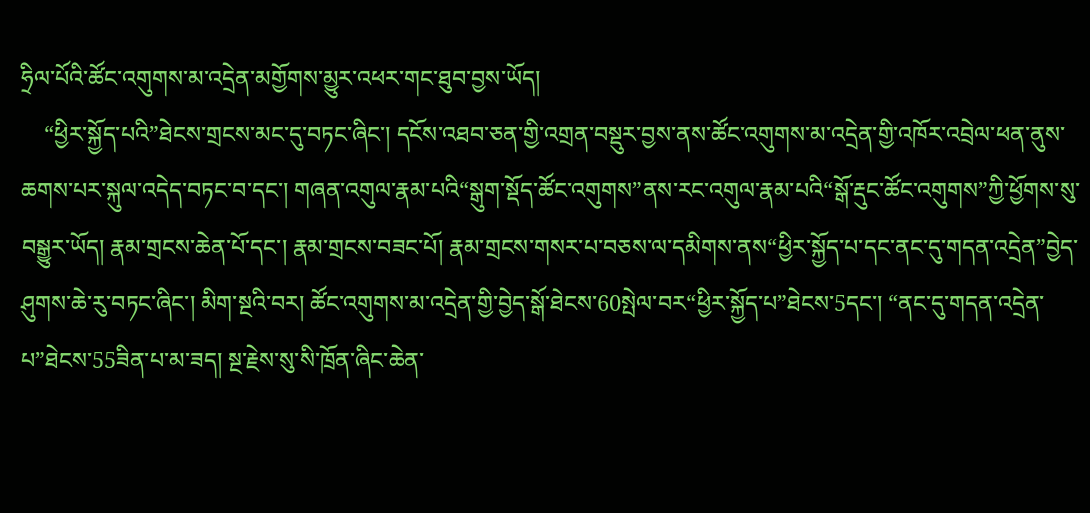ཧྲིལ་པོའི་ཚོང་འགུགས་མ་འདྲེན་མགྱོགས་མྱུར་འཕར་གང་ཐུབ་བྱས་ཡོད།
    “ཕྱིར་སྐྱོད་པའི”ཐེངས་གྲངས་མང་དུ་བཏང་ཞིང་། དངོས་འཐབ་ཅན་གྱི་འགྲན་བསྡུར་བྱས་ནས་ཚོང་འགུགས་མ་འདྲེན་གྱི་འཁོར་འབྲེལ་ཕན་ནུས་ཆགས་པར་སྐུལ་འདེད་བཏང་བ་དང་། གཞན་འགུལ་རྣམ་པའི“སྒུག་སྡོད་ཚོང་འགུགས”ནས་རང་འགུལ་རྣམ་པའི“སྒོ་རྡུང་ཚོང་འགུགས”ཀྱི་ཕྱོགས་སུ་བསྒྱུར་ཡོད། རྣམ་གྲངས་ཆེན་པོ་དང་། རྣམ་གྲངས་བཟང་པོ། རྣམ་གྲངས་གསར་པ་བཅས་ལ་དམིགས་ནས“ཕྱིར་སྐྱོད་པ་དང་ནང་དུ་གདན་འདྲེན”བྱེད་ཤུགས་ཆེ་རུ་བཏང་ཞིང་། མིག་སྔའི་བར། ཚོང་འགུགས་མ་འདྲེན་གྱི་བྱེད་སྒོ་ཐེངས་60སྤེལ་བར“ཕྱིར་སྐྱོད་པ”ཐེངས་5དང་། “ནང་དུ་གདན་འདྲེན་པ”ཐེངས་55ཟིན་པ་མ་ཟད། སྔ་རྗེས་སུ་སི་ཁྲོན་ཞིང་ཆེན་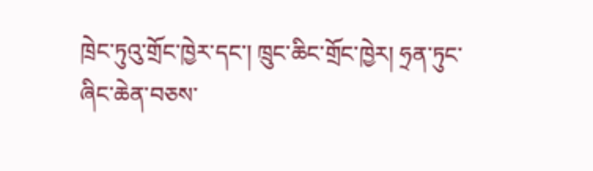ཁྲེང་ཏུའུ་གྲོང་ཁྱེར་དང་། ཁྲུང་ཆིང་གྲོང་ཁྱེར། ཧྲན་ཏུང་ཞིང་ཆེན་བཅས་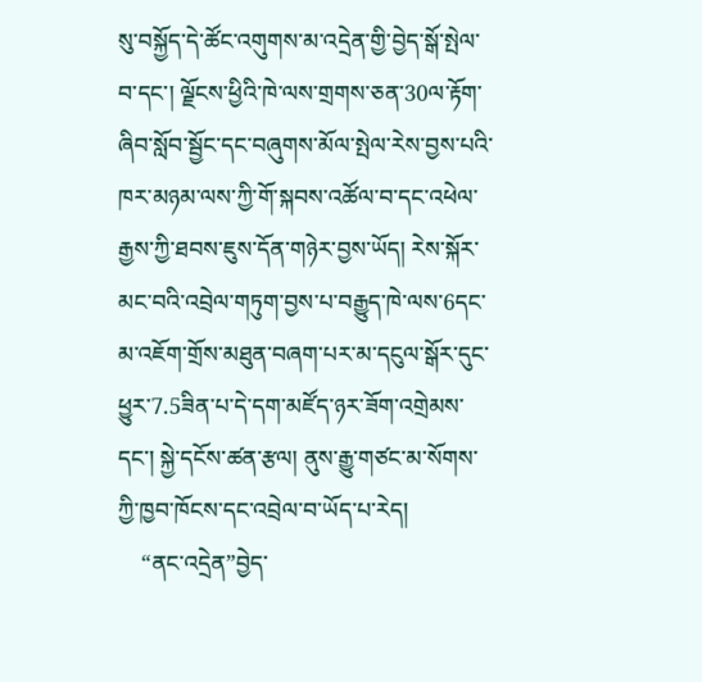སུ་བསྐྱོད་དེ་ཚོང་འགུགས་མ་འདྲེན་གྱི་བྱེད་སྒོ་སྤེལ་བ་དང་། ལྗོངས་ཕྱིའི་ཁེ་ལས་གྲགས་ཅན་30ལ་རྟོག་ཞིབ་སློབ་སྦྱོང་དང་བཞུགས་མོལ་སྤེལ་རེས་བྱས་པའི་ཁར་མཉམ་ལས་ཀྱི་གོ་སྐབས་འཚོལ་བ་དང་འཕེལ་རྒྱས་ཀྱི་ཐབས་ཇུས་དོན་གཉེར་བྱས་ཡོད། རེས་སྐོར་མང་བའི་འབྲེལ་གཏུག་བྱས་པ་བརྒྱུད་ཁེ་ལས་6དང་མ་འཇོག་གྲོས་མཐུན་བཞག་པར་མ་དངུལ་སྒོར་དུང་ཕྱུར་7.5ཟིན་པ་དེ་དག་མཛོད་ཉར་ཟོག་འགྲེམས་དང་། སྐྱེ་དངོས་ཚན་རྩལ། ནུས་རྒྱུ་གཙང་མ་སོགས་ཀྱི་ཁྱབ་ཁོངས་དང་འབྲེལ་བ་ཡོད་པ་རེད།
    “ནང་འདྲེན”བྱེད་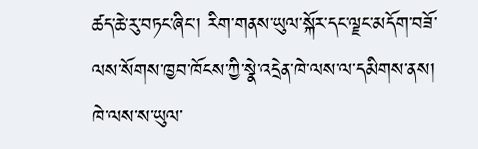ཚད་ཆེ་རུ་བཏང་ཞིང་། རིག་གནས་ཡུལ་སྐོར་དང་ལྗང་མདོག་བཟོ་ལས་སོགས་ཁྱབ་ཁོངས་ཀྱི་སྣེ་འདྲེན་ཁེ་ལས་ལ་དམིགས་ནས། ཁེ་ལས་ས་ཡུལ་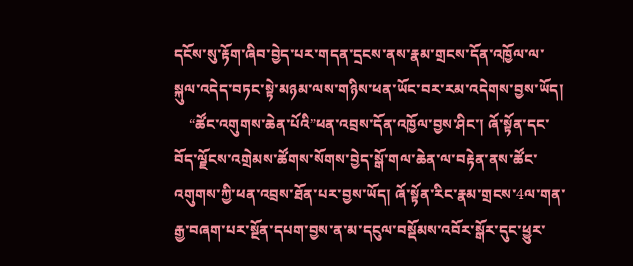དངོས་སུ་རྟོག་ཞིབ་བྱེད་པར་གདན་དྲངས་ནས་རྣམ་གྲངས་དོན་འཁྱོལ་ལ་སྐུལ་འདེད་བཏང་སྟེ་མཉམ་ལས་གཉིས་ཕན་ཡོང་བར་རམ་འདེགས་བྱས་ཡོད།
    “ཚོང་འགུགས་ཆེན་པོའི”ཕན་འབྲས་དོན་འཁྱོལ་བྱས་ཤིང་། ཞོ་སྟོན་དང་བོད་ལྗོངས་འགྲེམས་ཚོགས་སོགས་བྱེད་སྒོ་གལ་ཆེན་ལ་བརྟེན་ནས་ཚོང་འགུགས་ཀྱི་ཕན་འབྲས་ཐོན་པར་བྱས་ཡོད། ཞོ་སྟོན་རིང་རྣམ་གྲངས་4ལ་གན་རྒྱ་བཞག་པར་སྔོན་དཔག་བྱས་ན་མ་དངུལ་བསྡོམས་འབོར་སྒོར་དུང་ཕྱུར་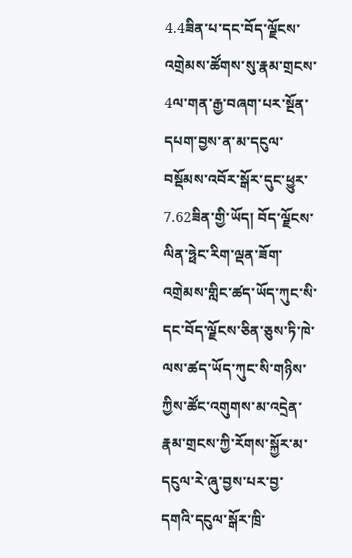4.4ཟིན་པ་དང་བོད་ལྗོངས་འགྲེམས་ཚོགས་སུ་རྣམ་གྲངས་4ལ་གན་རྒྱ་བཞག་པར་སྔོན་དཔག་བྱས་ན་མ་དངུལ་བསྡོམས་འབོར་སྒོར་དུང་ཕྱུར་7.62ཟིན་གྱི་ཡོད། བོད་ལྗོངས་ལིན་ཧྥེང་རིག་ལྡན་ཟོག་འགྲེམས་གླིང་ཚད་ཡོད་ཀུང་སི་དང་བོད་ལྗོངས་ཅིན་ཅུས་ཏི་ཁེ་ལས་ཚད་ཡོད་ཀུང་སི་གཉིས་ཀྱིས་ཚོང་འགུགས་མ་འདྲེན་རྣམ་གྲངས་ཀྱི་རོགས་སྐྱོར་མ་དངུལ་རེ་ཞུ་བྱས་པར་བྱ་དགའི་དངུལ་སྒོར་ཁྲི་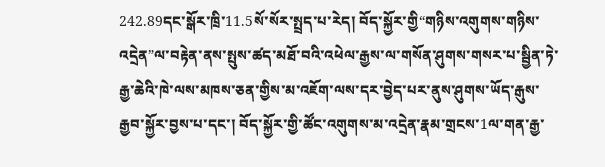242.89དང་སྒོར་ཁྲི་11.5སོ་སོར་སྤྲད་པ་རེད། བོད་སྐྱོར་གྱི“གཉིས་འགུགས་གཉིས་འདྲེན”ལ་བརྟེན་ནས་སྤུས་ཚད་མཐོ་བའི་འཕེལ་རྒྱས་ལ་གསོན་ཤུགས་གསར་པ་སྦྱིན་ཏེ་རྒྱ་ཆེའི་ཁེ་ལས་མཁས་ཅན་གྱིས་མ་འཇོག་ལས་དར་བྱེད་པར་ནུས་ཤུགས་ཡོད་རྒུས་རྒྱབ་སྐྱོར་བྱས་པ་དང་། བོད་སྐྱོར་གྱི་ཚོང་འགུགས་མ་འདྲེན་རྣམ་གྲངས་1ལ་གན་རྒྱ་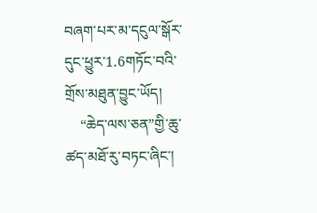བཞག་པར་མ་དངུལ་སྒོར་དུང་ཕྱུར་1.6གཏོང་བའི་གྲོས་མཐུན་བྱུང་ཡོད།
    “ཆེད་ལས་ཅན”གྱི་ཆུ་ཚད་མཐོ་རུ་བཏང་ཞིང་།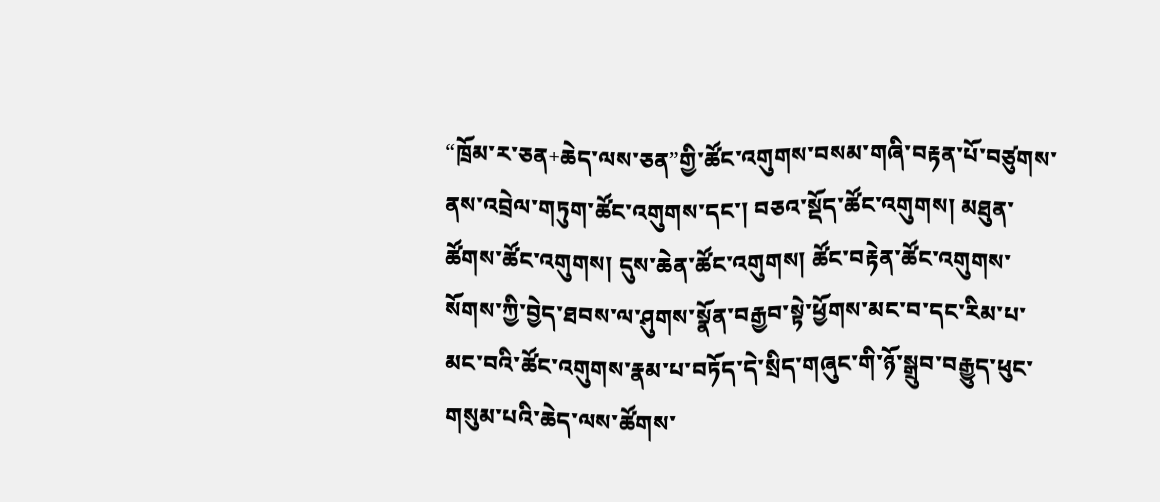“ཁྲོམ་ར་ཅན+ཆེད་ལས་ཅན”གྱི་ཚོང་འགུགས་བསམ་གཞི་བརྟན་པོ་བཙུགས་ནས་འབྲེལ་གཏུག་ཚོང་འགུགས་དང་། བཅའ་སྡོད་ཚོང་འགུགས། མཐུན་ཚོགས་ཚོང་འགུགས། དུས་ཆེན་ཚོང་འགུགས། ཚོང་བརྟེན་ཚོང་འགུགས་སོགས་ཀྱི་བྱེད་ཐབས་ལ་ཤུགས་སྣོན་བརྒྱབ་སྟེ་ཕྱོགས་མང་བ་དང་རིམ་པ་མང་བའི་ཚོང་འགུགས་རྣམ་པ་བཏོད་དེ་སྲིད་གཞུང་གི་ཉོ་སྒྲུབ་བརྒྱུད་ཕུང་གསུམ་པའི་ཆེད་ལས་ཚོགས་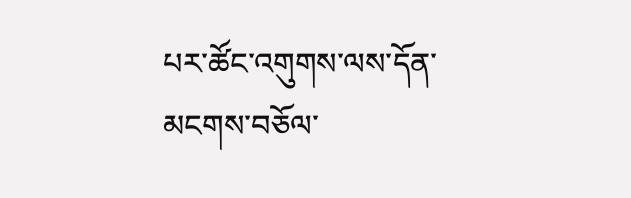པར་ཚོང་འགུགས་ལས་དོན་མངགས་བཅོལ་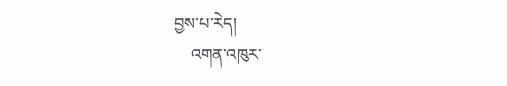བྱས་པ་རེད།
    འགན་འཁུར་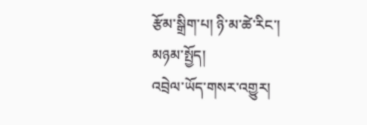རྩོམ་སྒྲིག་པ། ཉི་མ་ཚེ་རིང་།
མཉམ་སྤྱོད།
འབྲེལ་ཡོད་གསར་འགྱུར།